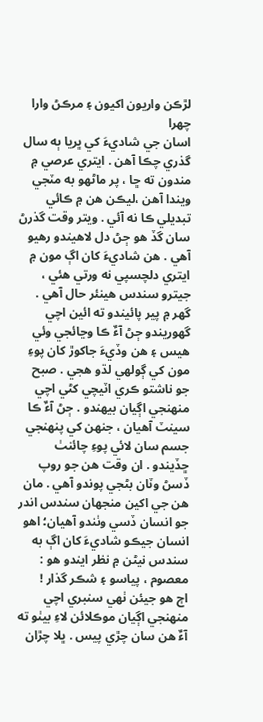لڙڪن واريون اکيون ۽ مرڪڻ وارا چهرا
اسان جي شاديءَ کي ڀريا ٻه سال گذري چڪا آهن . ايتري عرصي ۾ مندون ته ڇا ، پر ماڻهو به مٽجي ويندا آهن ،ليڪن هن ۾ ڪائي تبديلي ڪا نه آئي . ويتر وقت گذرڻ سان گڏ هو ڄڻ دل لاهيندو رهيو آهي . هن شاديءَ کان اڳ مون ۾ ايتري دلچسپي نه ورتي هئي ، جيترو سندس هينئر حال آهي . گهر ۾ پير پائيندو ته ائين اچي گهوريندو ڄڻ آءٌ ڪا وڃائجي وئي هيس ۽ هن وڏيءَ جاکوڙ کان پوءِ مون کي ڳولهي لڌو هجي . صبح جو ناشتو ڪري اٽيچي کڻي اچي منهنجي اڳيان بيهندو . ڄڻ آءٌ ڪا سينٽ آهيان ، جنهن کي پنهنجي جسم سان لائي پوءِ چائنٺ ڇڏيندو . ان وقت هن جو روپ ڏسڻ وٽان بڻجي پوندو آهي . مان هن جي اکين منجهان سندس اندر جو انسان ڏسي وٺندو آهيان؛ اهو انسان جيڪو شاديءَ کان اڳ به سندس نيڻن ۾ نظر ايندو هو : معصوم ، پياسو ۽ شڪر گذار !
اڄ هو جيئن ٺهي سنبري اچي منهنجي اڳيان موڪلائن لاءِ بيٺو ته آءٌ هن سان چڙي پيس . ڀلا چڙان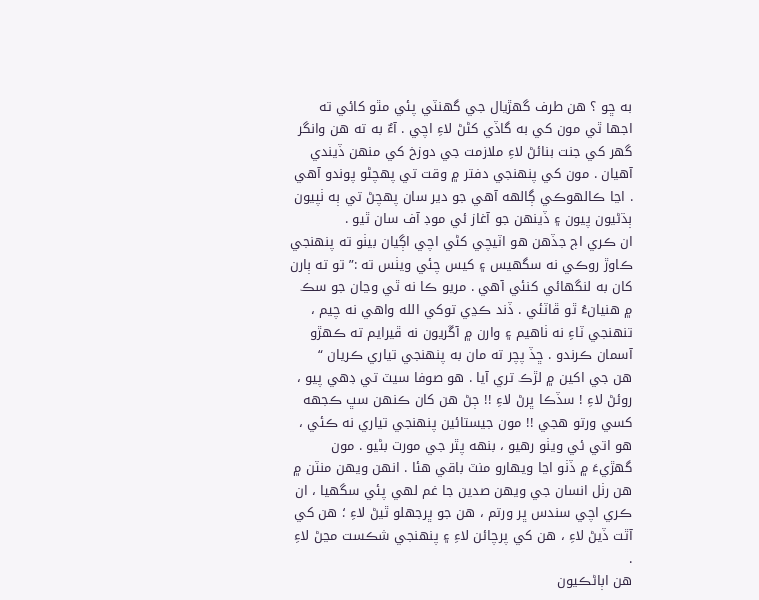به ڇو ؟ هن طرف گهڙيال جي گهنٽي پئي مٿو کائي ته اجها ٿي مون کي به گاڏي کڻڻ لاءِ اچي . آءٌ به ته هن وانگر گهر کي جنت بنائڻ لاءِ ملازمت جي دوزخ کي منهن ڏيندي آهيان . مون کي پنهنجي دفتر ۾ وقت تي پهچڻو پوندو آهي . اڃا ڪالهوڪي ڳالهه آهي جو دير سان پهچڻ تي ٻه ٺپيون ٻڌڻيون پيون ۽ ڏينهن جو آغاز ئي موڊ آف سان ٿيو .
ان ڪري اڄ جڏهن هو اٽيچي کڻي اچي اڳيان بيٺو ته پنهنجي ڪاوڙ روڪي نه سگهيس ۽ کيس چئي ويٺس ته :”تو ته ٻارن کان به لنگهائي کنئي آهي . مريو ڪا نه ٿي وڃان جو سڪ ۾ هنيانءُ ٿو ڦاٽئي . ڏند ڪڍي توکي الله واهي نه چيم ، تنهنجي ٽاءِ نه ٺاهيم ۽ وارن ۾ آڱريون نه ڦيرايم ته ڪهڙو آسمان ڪرندو . ڇڏ پچر ته مان به پنهنجي تياري ڪريان “
هن جي اکين ۾ لڙڪ تري آيا . هو صوفا سيٽ تي ڊهي پيو ، روئڻ لاءِ ! سڏڪا ڀرڻ لاءِ !! ڄڻ هن کان ڪنهن سڀ ڪجهه کسي ورتو هجي !! مون جيستائين پنهنجي تياري نه ڪئي ، هو اتي ئي ويٺو رهيو ، بنهه پٿر جي مورت بڻيو . مون گهڙيءَ ۾ ڏٺو اڃا ويهارو منٽ باقي هئا . انهن ويهن منٽن ۾ هن رٺل انسان جي ويهن صدين جا غم لهي پئي سگهيا ، ان ڪري اچي سندس ڀر ورتم ، هن جو ڀرجهلو ٿيڻ لاءِ ؛ هن کي آٿت ڏيڻ لاءِ ، هن کي پرچائن لاءِ ۽ پنهنجي شڪست مڃڻ لاءِ .
هن اٻاڻڪيون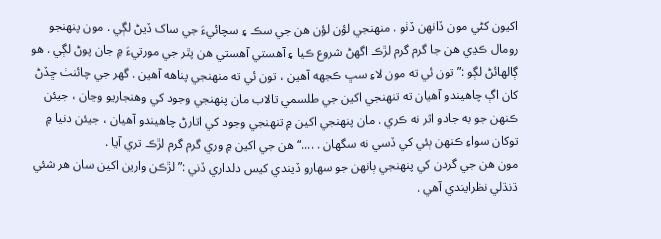اکيون کڻي مون ڏانهن ڏٺو . منهنجي لؤن لؤن هن جي سڪ ۽ سچائيءَ جي ساک ڏيڻ لڳي . مون پنهنجو رومال ڪڍي هن جا گرم گرم لڙڪ اگهڻ شروع ڪيا ۽ آهستي آهستي هن پٿر جي مورتيءَ ۾ جان پوڻ لڳي . هو ڳالهائڻ لڳو :”تون ئي ته مون لاءِ سڀ ڪجهه آهين ، تون ئي ته منهنجي پناهه آهين . گهر جي چائنٺ ڇڏڻ کان اڳ چاهيندو آهيان ته تنهنجي اکين جي طلسمي تالاب مان پنهنجي وجود کي وهنجاريو وڃان ، جيئن ڪنهن جو به جادو اثر نه ڪري . مان پنهنجي اکين ۾ تنهنجي وجود کي اتارڻ چاهيندو آهيان ، جيئن دنيا ۾ توکان سواءِ ڪنهن ٻئي کي ڏسي نه سگهان . ....“ هن جي اکين ۾ وري گرم گرم لڙڪ تري آيا .
مون هن جي گردن کي پنهنجي ٻانهن جو سهارو ڏيندي کيس دلداري ڏني :”لڙڪن وارين اکين سان هر شئي ڌنڌلي نظرايندي آهي .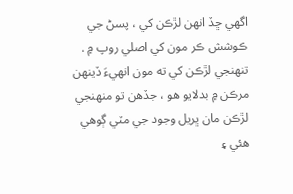اگهي ڇڏ انهن لڙڪن کي ، پسڻ جي ڪوشش ڪر مون کي اصلي روپ ۾ . تنهنجي لڙڪن کي ته مون انهيءَ ڏينهن مرڪن ۾ بدلايو هو ، جڏهن تو منهنجي لڙڪن مان ڀريل وجود جي مٽي ڳوهي هئي ۽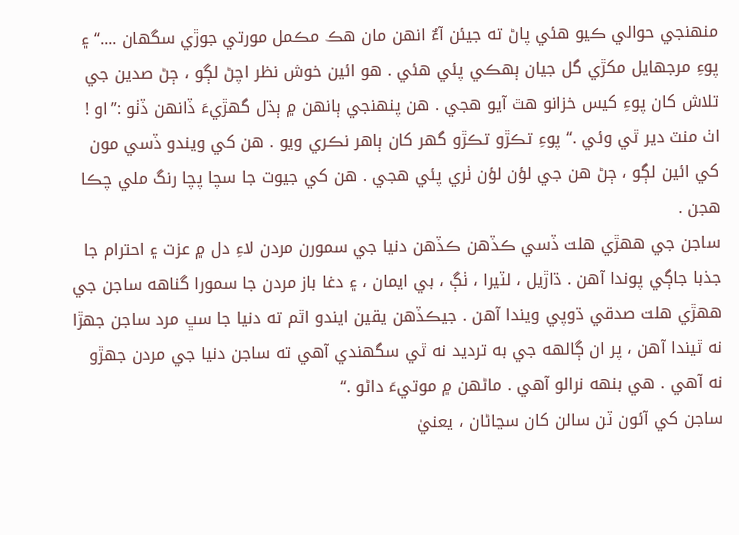منهنجي حوالي ڪيو هئي پاڻ ته جيئن آءٌ انهن مان هڪ مڪمل مورتي جوڙي سگهان ....“ ۽ پوءِ مرجهايل مکڙي گل جيان ٻهڪي پئي هئي . هو ائين خوش نظر اچڻ لڳو ، ڄڻ صدين جي تلاش کان پوءِ کيس خزانو هٿ آيو هجي . هن پنهنجي ٻانهن ۾ ٻڌل گهڙيءَ ڏانهن ڏٺو :”او ! اٺ منٽ دير ٿي وئي .“ پوءِ تڪڙو تڪڙو گهر کان ٻاهر نڪري ويو . هن کي ويندو ڏسي مون کي ائين لڳو ، ڄڻ هن جي لؤن لؤن ٺري پئي هجي . هن کي جيوت جا سچا پچا رنگ ملي چڪا هجن .
ساجن جي ههڙي هلت ڏسي ڪڏهن ڪڏهن دنيا جي سمورن مردن لاءِ دل ۾ عزت ۽ احترام جا جذبا جاڳي پوندا آهن . ڌاڙيل ، لٽيرا ، ٺڳ ، بي ايمان ، ۽ دغا باز مردن جا سمورا گناهه ساجن جي ههڙي هلت صدقي ڌوپي ويندا آهن . جيڪڏهن يقين ايندو اٿم ته دنيا جا سڀ مرد ساجن جهڙا نه ٿيندا آهن ، پر ان ڳالهه جي به ترديد نه ٿي سگهندي آهي ته ساجن دنيا جي مردن جهڙو نه آهي . هي بنهه نرالو آهي . ماڻهن ۾ موتيءَ داڻو .“
ساجن کي آئون ٽن سالن کان سڃاڻان ، يعنيٰ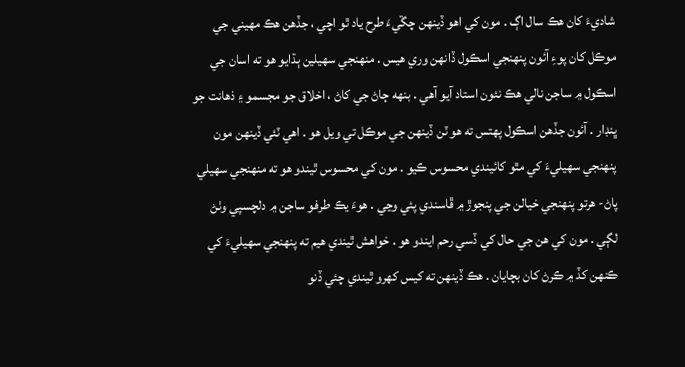شاديءَ کان هڪ سال اڳ . مون کي اهو ڏينهن چڱيءَ طرح ياد ٿو اچي ، جڏهن هڪ مهيني جي موڪل کان پوءِ آئون پنهنجي اسڪول ڏانهن وري هيس . منهنجي سهيلين ٻڌايو هو ته اسان جي اسڪول ۾ ساجن نالي هڪ نئون استاد آيو آهي . بنهه ڄاڻ جي کاڻ ، اخلاق جو مجسمو ۽ ذهانت جو ڀنڊار . آئون جڏهن اسڪول پهتس ته هو ٽن ڏينهن جي موڪل تي ويل هو . اهي ٽئي ڏينهن مون پنهنجي سهيليءَ کي مٿو کائيندي محسوس ڪيو . مون کي محسوس ٿيندو هو ته منهنجي سهيلي پاڻ- هرتو پنهنجي خيالن جي پنجوڙ ۾ ڦاسندي پئي وڃي . هوءَ يڪ طرفو ساجن ۾ دلچسپي وٺڻ لڳي . مون کي هن جي حال کي ڏسي رحم ايندو هو . خواهش ٿيندي هيم ته پنهنجي سهيليءَ کي ڪنهن کڏ ۾ ڪرڻ کان بچايان . هڪ ڏينهن ته کيس کهرو ٿيندي چئي ڏنو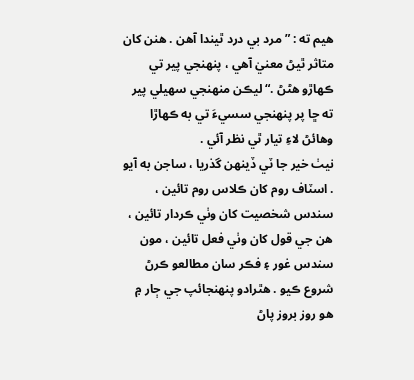هيم ته : ”مرد بي درد ٿيندا آهن . هنن کان متاثر ٿيڻ معنيٰ آهي ، پنهنجي پير تي ڪهاڙو هڻڻ .“ ليڪن منهنجي سهيلي پير ته ڇا پر پنهنجي سسيءَ تي به ڪهاڙا وهائڻ لاءِ تيار ٿي نظر آئي .
نيٺ خير جا ٽي ڏينهن گذريا ، ساجن به آيو . اسٽاف روم کان ڪلاس روم تائين ، سندس شخصيت کان وٺي ڪردار تائين ، هن جي قول کان وٺي فعل تائين ، مون سندس غور ۽ فڪر سان مطالعو ڪرڻ شروع ڪيو . هٿرادو پنهنجائپ جي ڄار ۾ هو روز بروز پاڻ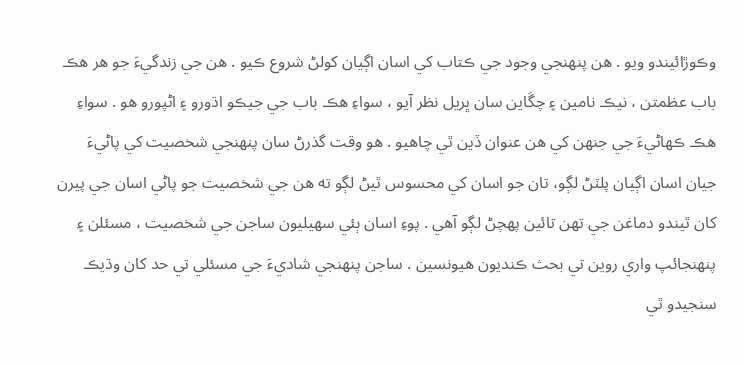وڪوڙائيندو ويو . هن پنهنجي وجود جي ڪتاب کي اسان اڳيان کولڻ شروع ڪيو . هن جي زندگيءَ جو هر هڪ باب عظمتن ، نيڪ نامين ۽ چڱاين سان ڀريل نظر آيو ، سواءِ هڪ باب جي جيڪو اڌورو ۽ اڻپورو هو . سواءِ هڪ ڪهاڻيءَ جي جنهن کي هن عنوان ڏين ٿي چاهيو . هو وقت گذرڻ سان پنهنجي شخصيت کي پاڻيءَ جيان اسان اڳيان پلٽڻ لڳو، تان جو اسان کي محسوس ٿيڻ لڳو ته هن جي شخصيت جو پاڻي اسان جي پيرن کان ٿيندو دماغن جي تهن تائين پهچڻ لڳو آهي . پوءِ اسان ٻئي سهيليون ساجن جي شخصيت ، مسئلن ۽ پنهنجائپ واري روين تي بحث ڪنديون هيونسين . ساجن پنهنجي شاديءَ جي مسئلي تي حد کان وڌيڪ سنجيدو ٿي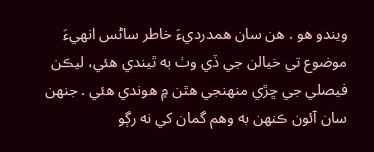ويندو هو . هن سان همدرديءَ خاطر ساڻس انهيءَ موضوع تي خيالن جي ڏي وٺ به ٿيندي هئي، ليڪن فيصلي جي ڇڙي منهنجي هٿن ۾ هوندي هئي . جنهن سان آئون ڪنهن به وهم گمان کي نه رڳو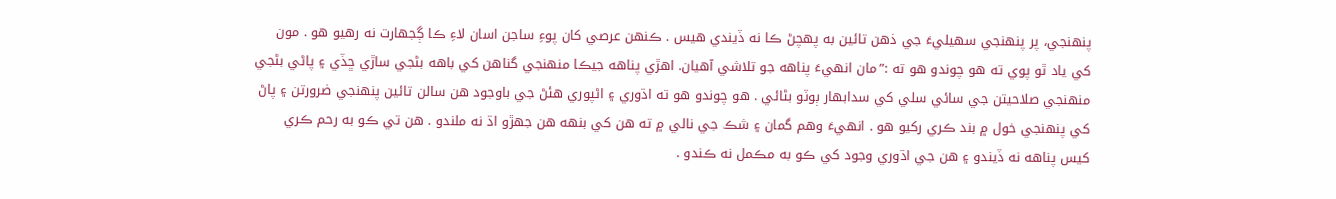پنهنجي، پر پنهنجي سهيليءَ جي ذهن تائين به پهچڻ ڪا نه ڏيندي هيس . ڪنهن عرصي کان پوءِ ساجن اسان لاءِ ڪا ڳجهارت نه رهيو هو . مون کي ياد ٿو پوي ته هو چوندو هو ته :”مان انهيءَ پناهه جو تلاشي آهيان. اهڙي پناهه جيڪا منهنجي گناهن کي باهه بڻجي ساڙي ڇڏي ۽ پاڻي بڻجي منهنجي صلاحيتن جي سائي سلي کي سدابهار ٻوٽو بڻائي . هو چوندو هو ته اڌوري ۽ اڻپوري هئڻ جي باوجود هن سالن تائين پنهنجي ضرورتن ۽ پاڻ کي پنهنجي خول ۾ بند ڪري رکيو هو . انهيءَ وهم گمان ۽ شڪ جي نالي ۾ ته هن کي بنهه هن جهڙو اڌ نه ملندو . هن تي ڪو به رحم ڪري کيس پناهه نه ڏيندو ۽ هن جي اڌوري وجود کي ڪو به مڪمل نه ڪندو .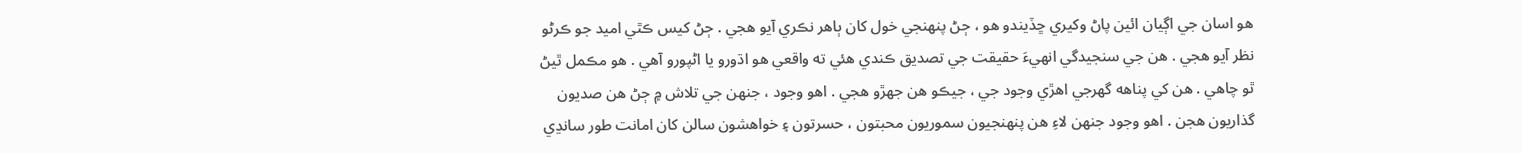هو اسان جي اڳيان ائين پاڻ وکيري ڇڏيندو هو ، ڄڻ پنهنجي خول کان ٻاهر نڪري آيو هجي . ڄڻ کيس ڪٿي اميد جو ڪرڻو نظر آيو هجي . هن جي سنجيدگي انهيءَ حقيقت جي تصديق ڪندي هئي ته واقعي هو اڌورو يا اڻپورو آهي . هو مڪمل ٿيڻ ٿو چاهي . هن کي پناهه گهرجي اهڙي وجود جي ، جيڪو هن جهڙو هجي . اهو وجود ، جنهن جي تلاش ۾ ڄڻ هن صديون گذاريون هجن . اهو وجود جنهن لاءِ هن پنهنجيون سموريون محبتون ، حسرتون ۽ خواهشون سالن کان امانت طور سانڍي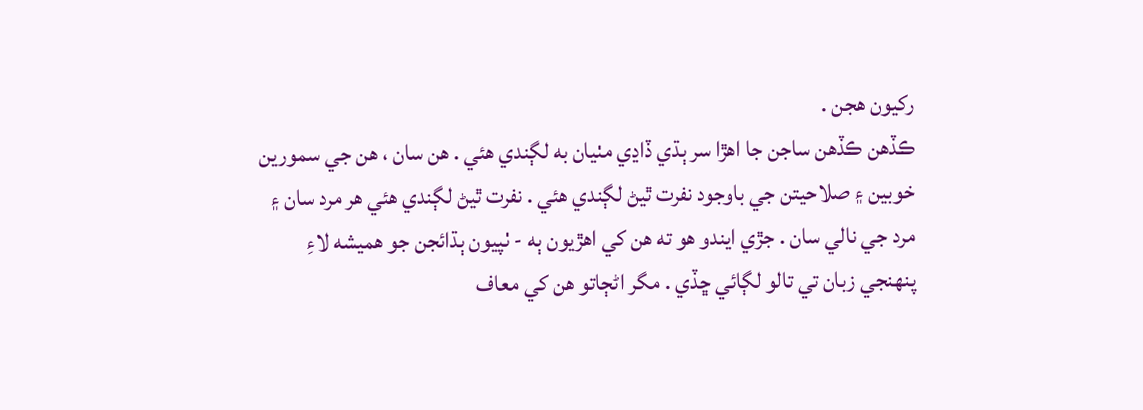رکيون هجن .
ڪڏهن ڪڏهن ساجن جا اهڙا سر ٻڌي ڏاڍي مٺيان به لڳندي هئي . هن سان ، هن جي سمورين خوبين ۽ صلاحيتن جي باوجود نفرت ٿيڻ لڳندي هئي . نفرت ٿيڻ لڳندي هئي هر مرد سان ۽ مرد جي نالي سان . جڙي ايندو هو ته هن کي اهڙيون ٻه - ٺپيون ٻڌائجن جو هميشه لاءِ پنهنجي زبان تي تالو لڳائي ڇڏي . مگر اڻڄاتو هن کي معاف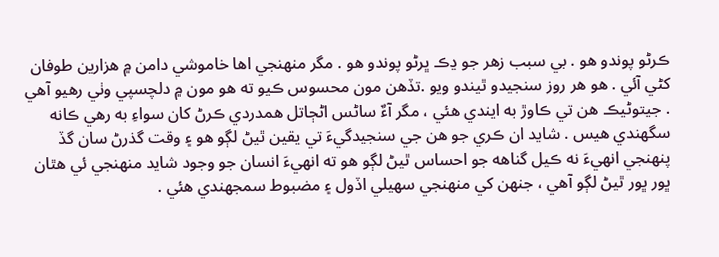ڪرڻو پوندو هو . بي سبب زهر جو ڍڪ ڀرڻو پوندو هو . مگر منهنجي اها خاموشي دامن ۾ هزارين طوفان کڻي آئي . هو هر روز سنجيدو ٿيندو ويو .تڏهن مون محسوس ڪيو ته هو مون ۾ دلچسپي وٺي رهيو آهي . جيتوڻيڪ هن تي ڪاوڙ به ايندي هئي ، مگر آءٌ ساڻس اڻڄاتل همدردي ڪرڻ کان سواءِ به رهي ڪانه سگهندي هيس . شايد ان ڪري جو هن جي سنجيدگيءَ تي يقين ٿيڻ لڳو هو ۽ وقت گذرڻ سان گڏ پنهنجي انهيءَ نه ڪيل گناهه جو احساس ٿيڻ لڳو هو ته انهيءَ انسان جو وجود شايد منهنجي ئي هٿان ڀور ڀور ٿيڻ لڳو آهي ، جنهن کي منهنجي سهيلي اڏول ۽ مضبوط سمجهندي هئي .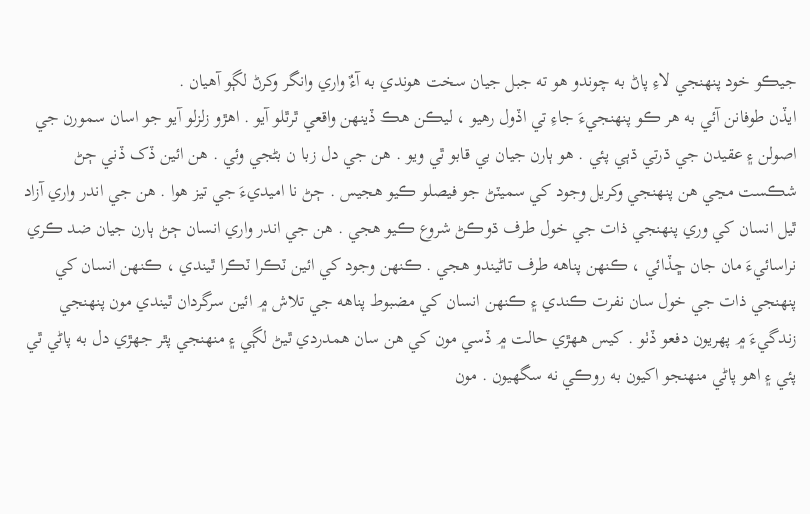جيڪو خود پنهنجي لاءِ پاڻ به چوندو هو ته جبل جيان سخت هوندي به آءٌ واري وانگر وکرڻ لڳو آهيان .
ايڏن طوفانن آئي به هر ڪو پنهنجيءَ جاءِ تي اڏول رهيو ، ليڪن هڪ ڏينهن واقعي ٿرٿلو آيو . اهڙو زلزلو آيو جو اسان سمورن جي اصولن ۽ عقيدن جي ڌرتي ڌٻي پئي . هو ٻارن جيان بي قابو ٿي ويو . هن جي دل زبا ن بڻجي وئي . هن ائين ڏک ڏني ڄڻ شڪست مڃي هن پنهنجي وکريل وجود کي سميٽڻ جو فيصلو ڪيو هجيس . ڄڻ نا اميديءَ جي تيز هوا . هن جي اندر واري آزاد ٿيل انسان کي وري پنهنجي ذات جي خول طرف ڌوڪڻ شروع ڪيو هجي . هن جي اندر واري انسان ڄڻ ٻارن جيان ضد ڪري نراسائيءَ مان جان ڇڏائي ، ڪنهن پناهه طرف تاڻيندو هجي . ڪنهن وجود کي ائين ٽڪرا ٽڪرا ٿيندي ، ڪنهن انسان کي پنهنجي ذات جي خول سان نفرت ڪندي ۽ ڪنهن انسان کي مضبوط پناهه جي تلاش ۾ ائين سرگردان ٿيندي مون پنهنجي زندگيءَ ۾ پهريون دفعو ڏٺو . کيس ههڙي حالت ۾ ڏسي مون کي هن سان همدردي ٿيڻ لڳي ۽ منهنجي پٿر جهڙي دل به پاڻي ٿي پئي ۽ اهو پاڻي منهنجو اکيون به روڪي نه سگهيون . مون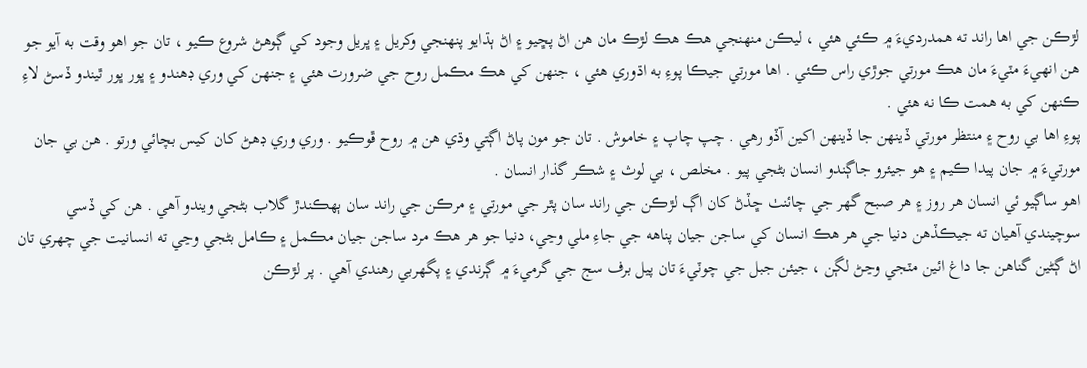لڙڪن جي اها راند ته همدرديءَ ۾ ڪئي هئي ، ليڪن منهنجي هڪ هڪ لڙڪ مان هن اڻ پڇيو ۽ اڻ ٻڌايو پنهنجي وکريل ۽ ڀريل وجود کي ڳوهڻ شروع ڪيو ، تان جو اهو وقت به آيو جو هن انهيءَ مٽيءَ مان هڪ مورتي جوڙي راس ڪئي . اها مورتي جيڪا پوءِ به اڌوري هئي ، جنهن کي هڪ مڪمل روح جي ضرورت هئي ۽ جنهن کي وري ڊهندو ۽ ڀور ڀور ٿيندو ڏسڻ لاءِ ڪنهن کي به همت ڪا نه هئي .
پوءِ اها بي روح ۽ منتظر مورتي ڏينهن جا ڏينهن اکين آڏو رهي . چپ چاپ ۽ خاموش . تان جو مون پاڻ اڳتي وڌي هن ۾ روح ڦوڪيو . وري وري ڊهڻ کان کيس بچائي ورتو . هن بي جان مورتيءَ ۾ جان پيدا ڪيم ۽ هو جيئرو جاڳندو انسان بڻجي پيو . مخلص ، بي لوث ۽ شڪر گذار انسان .
اهو ساڳيو ئي انسان هر روز ۽ هر صبح گهر جي چائنٺ ڇڏڻ کان اڳ لڙڪن جي راند سان پٿر جي مورتي ۽ مرڪن جي راند سان ٻهڪندڙ گلاب بڻجي ويندو آهي . هن کي ڏسي سوچيندي آهيان ته جيڪڏهن دنيا جي هر هڪ انسان کي ساجن جيان پناهه جي جاءِ ملي وڃي، دنيا جو هر هڪ مرد ساجن جيان مڪمل ۽ ڪامل بڻجي وڃي ته انسانيت جي چهري تان اڻ ڳڻين گناهن جا داغ ائين مٽجي وڃڻ لڳن ، جيئن جبل جي چوٽيءَ تان پيل برف سج جي گرميءَ ۾ ڳرندي ۽ پگهربي رهندي آهي . پر لڙڪن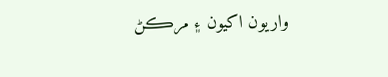واريون اکيون ۽ مرڪڻ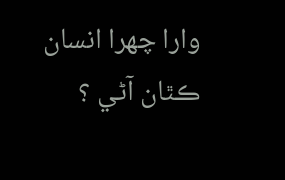وارا چهرا انسان ڪٿان آڻي ؟